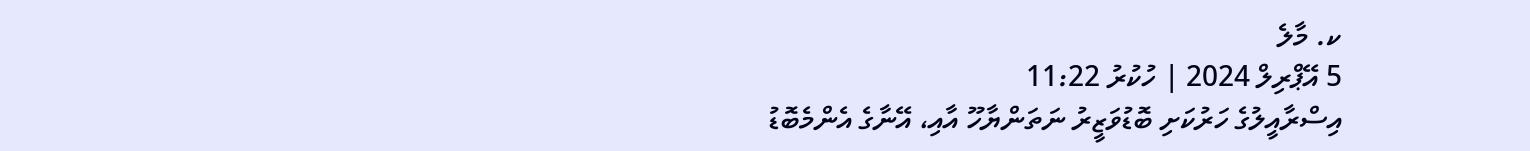ކ. މާލެ
5 އޭޕްރިލް 2024 | ހުކުރު 11:22
އިސްރާއީލުގެ ހަރުކަށި ބޮޑުވަޒީރު ނަތަންޔާހޫ އާއި، އޭނާގެ އެންމެބޮޑު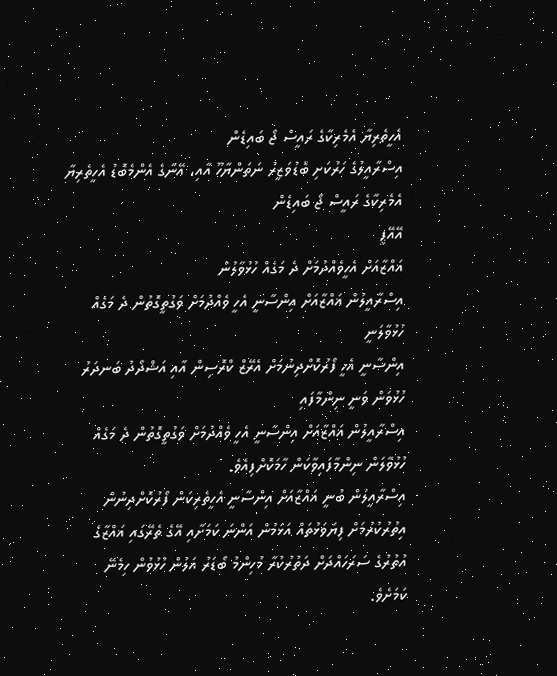އެހީތެރިޔާ އެމެރިކާގެ ރައީސް ޖޯ ބައިޑެން
އިސްރާއީލުގެ ހަރުކަށި ބޮޑުވަޒީރު ނަތަންޔާހޫ އާއި، އޭނާގެ އެންމެބޮޑު އެހީތެރިޔާ އެމެރިކާގެ ރައީސް ޖޯ ބައިޑެން
އޭއޭޕީ
ޣައްޒާއަށް އެހީވެއްދުމަށް ދެ މަގެއް ހުޅުވާލުން
އިސްރާއީލުން ޣައްޒާއަށް އިންސާނީ އެހީ ވެއްދުމަށް ވަގުތީގޮތުން ދެ މަގެއް ހުޅުވާލަނީ
އިންސާނީ އެހީ ފޯރުކޮށްދިނުމަށް އެރޭޒް ކްރޮސިން އާއި އަޝްދޯދު ބަނދަރު ހުޅުވަން ވަނީ ނިންމާފައި
އިސްރާއީލުން ޣައްޒާއަށް އިންސާނީ އެހީ ވެއްދުމަށް ވަގުތީގޮތުން ދެ މަގެއް ހުޅުވާލަން ނިންމާފައިވާކަން ހާމަކޮށްފިއެވެ.
އިސްރާއީލުން ބުނީ ޣައްޒާއަށް އިންސާނީ އެހީތެރިކަން ފޯރުކޮށްދިނުން އިތުރުކުރުމަށް ފިޔަވަޅުތައް އަޅަމުން އަންނަ ކަމަށާއި އޭގެ ތެރޭގައި ޣައްޒާގެ އުތުރުގެ ސަރަހައްދަށް ދަތުރުކުރާ މުހިންމު ބޯޑަރު އަލުން ހުޅުވުން ހިމެނޭ ކަމަށެވެ.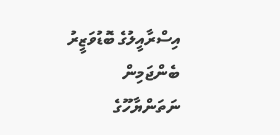އިސްރާއީލުގެ ބޮޑުވަޒީރު ބެންޖަމިން ނަތަންޔާހޫގެ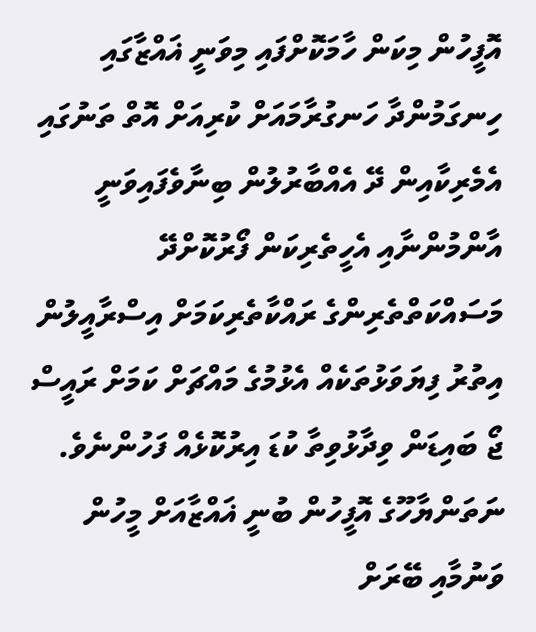އޮފީހުން މިކަން ހާމަކޮށްފައި މިވަނީ ޣައްޒާގައި ހިނގަމުންދާ ހަނގުރާމައަށް ކުރިއަށް އޮތް ތަނުގައި އެމެރިކާއިން ދޭ އެއްބާރުލުން ބިނާވެފައިވަނީ އާންމުންނާއި އެހީތެރިކަން ފޯރުކޮށްދޭ މަސައްކަތްތެރިންގެ ރައްކާތެރިކަމަށް އިސްރާއީލުން އިތުރު ފިޔަވަޅުތަކެއް އެޅުމުގެ މައްޗަށް ކަމަށް ރައީސް ޖޯ ބައިޑަން ވިދާޅުވިތާ ކުޑަ އިރުކޮޅެއް ފަހުންނެވެ.
ނަތަންޔާހޫގެ އޮފީހުން ބުނީ ޣައްޒާއަށް މީހުން ވަނުމާއި ބޭރަށް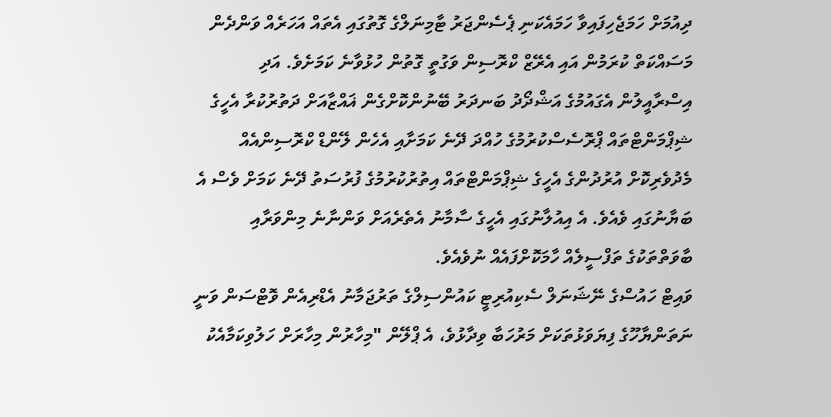ދިއުމަށް ހަމަޖެހިފައިވާ ހަމައެކަނި ޕެސެންޖަރު ޓާމިނަލްގެ ގޮތުގައި އެތައް އަހަރެއް ވަންދެން މަސައްކަތް ކުރަމުން އައި އެރޭޒް ކްރޮސިން ވަގުތީ ގޮތުން ހުޅުވާނެ ކަމަށެވެ. އަދި އިސްރާއީލުން އެގައުމުގެ އަޝްދޯދު ބަނދަރު ބޭނުންކޮށްގެން ޣައްޒާއަށް ދަތުރުކުރާ އެހީގެ ޝިޕްމަންޓްތައް ޕްރޮސެސްކުރުމުގެ ހުއްދަ ދޭނެ ކަމަށާއި އެހެން ލޭންޑް ކްރޮސިންއެއް މެދުވެރިކޮށް އުރުދުންގެ އެހީގެ ޝިޕްމަންޓްތައް އިތުރުކުރުމުގެ ފުރުސަތު ދޭނެ ކަމަށް ވެސް އެ ބަޔާނުގައި ވެއެވެ. އެ އިއުލާނުގައި އެހީގެ ސާމާނު އެތެރެއަށް ވަންނާނެ މިންވަރާއި ބާވަތްތަކުގެ ތަފްސީލެއް ހާމަކޮށްފައެއް ނުވެއެވެ.
ވައިޓް ހައުސްގެ ނޭޝަނަލް ސެކިއުރިޓީ ކައުންސިލްގެ ތަރުޖަމާނު އެޑްރިއެން ވޮޓްސަން ވަނީ ނަތަންޔާހޫގެ ފިޔަވަޅުތަކަށް މަރުހަބާ ވިދާޅުވެ، އެ ޕްލޭން "މިހާރުން މިހާރަށް ހަލުވިކަމާއެކު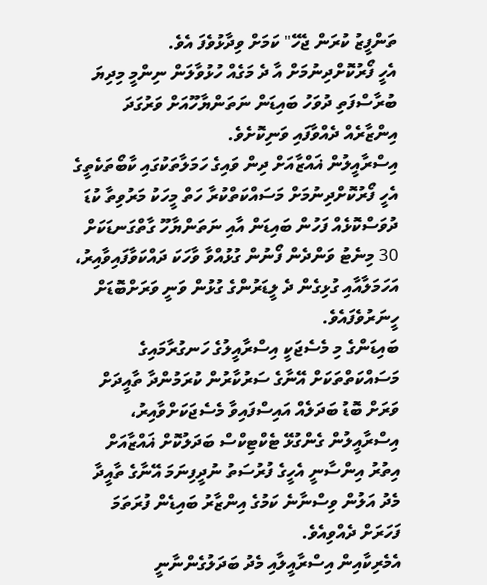ތަންފީޒު ކުރަން ޖެހޭ" ކަމަށް ވިދާޅުވެފަ އެވެ.
އެހީ ފޯރުކޮށްދިނުމަށް އާ ދެ މަގެއް ހުޅުވާލަން ނިންމީ މިދިޔަ ބުރާސްފަތި ދުވަހު ބައިޑަން ނަތަންޔާހޫއަށް ވަރުގަދަ އިންޒާރެއް ދެއްވާފައި ވަނިކޮށެވެ.
އިސްރާއީލުން ޣައްޒާއަށް ދިން ވައިގެ ހަމަލާތަކުގައި ކާބޯތަކެތީގެ އެހީ ފޯރުކޮށްދިނުމަށް މަސައްކަތްކުރާ ހަތް މީހަކު މަރުވިތާ ކުޑަ ދުވަސްކޮޅެއް ފަހުން ބައިޑަން އާއި ނަތަންޔާހޫ ގާތްގަނޑަކަށް 30 މިނެޓު ވަންދެން ފޯނުން ގުޅުއްވާ ވާހަކަ ދައްކަވާފައިވާއިރު، އަހަމަލާއާއި ގުޅިގެން ދެ ލީޑަރުންގެ ގުޅުން ވަނީ ވަރަށްބޮޑަށް ހީނަރުވެފައެވެ.
ބައިޑަންގެ މި މެސެޖަކީ އިސްރާއީލުގެ ހަނގުރާމައިގެ މަސައްކަތްތަކަށް އޭނާގެ ސަރުކާރުން ކުރަމުންދާ ތާއީދަށް ވަރަށް ބޮޑު ބަދަލެއް އައިސްފައިވާ މެސެޖަކަށްވާއިރު، އިސްރާއީލުން ގެންގުޅޭ ޓެކްޓިކްސް ބަދަލުކޮށް ޣައްޒާއަށް އިތުރު އިންސާނީ އެހީގެ ފުރުސަތު ނުދީފިނަމަ އޭނާގެ ތާއީދާ މެދު އަލުން ވިސްނާނެ ކަމުގެ އިންޒާރު ބައިޑެން ފުރަތަމަ ފަހަރަށް ދެއްވިއެވެ.
އެމެރިކާއިން އިސްރާއީލާއި މެދު ބަދަލުގެންނާނީ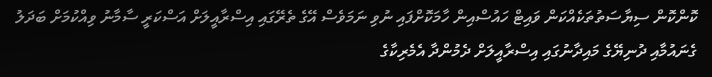ކޮންކޮން ސިޔާސަތުތަކެއްކަން ވައިޓް ހައުސްއިން ހާމަކޮށްފައި ނުވި ނަމަވެސް އޭގެ ތެރޭގައި އިސްރާއީލަށް އަސްކަރީ ސާމާނު ވިއްކުމަށް ބަދަލު ގެނައުމާއި ދުނިޔޭގެ މައިދާނުގައި އިސްރާއީލަށް ދެމުންދާ އެމެރިކާގެ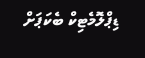ޑިޕްލޮމެޓިކް ބެކަޕަށް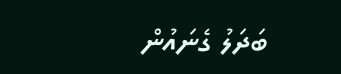ބަދަލު ގެނައުން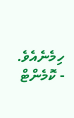ހިމެނެއެވެ.
- ކޮމެންޓް